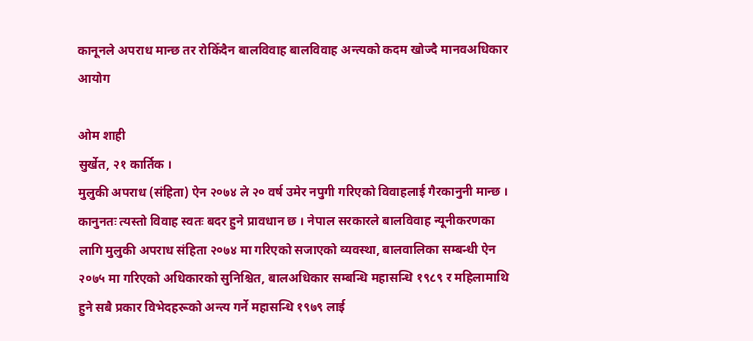कानूनले अपराध मान्छ तर रोकिँदैन बालविवाह बालविवाह अन्त्यको कदम खोज्दै मानवअधिकार आयोग

ओम शाही
सुर्खेत, २१ कार्तिक ।
मुलुकी अपराध (संहिता) ऐन २०७४ ले २० वर्ष उमेर नपुगी गरिएको विवाहलाई गैरकानुनी मान्छ । कानुनतः त्यस्तो विवाह स्वतः बदर हुने प्रावधान छ । नेपाल सरकारले बालविवाह न्यूनीकरणका लागि मुलुकी अपराध संहिता २०७४ मा गरिएको सजाएको व्यवस्था, बालवालिका सम्बन्धी ऐन २०७५ मा गरिएको अधिकारको सुनिश्चित, बालअधिकार सम्बन्धि महासन्धि १९८९ र महिलामाथि हुने सबै प्रकार विभेदहरूको अन्त्य गर्ने महासन्धि १९७९ लाई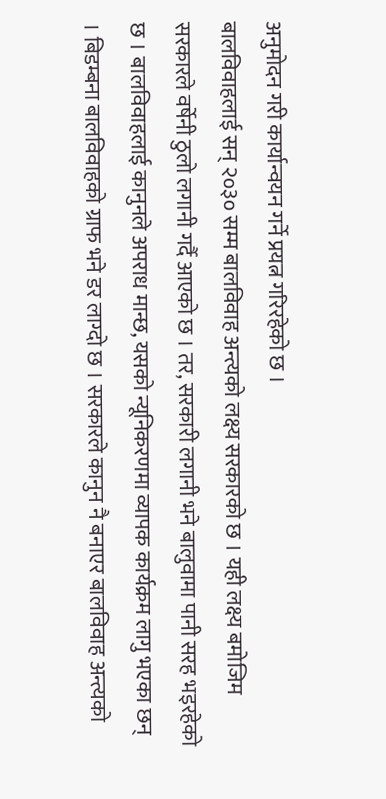अनुमोदन गरी कार्यान्वयन गर्ने प्रयत्न गरिरहेको छ ।
बालविवाहलाई सन् २०३० सम्म बालविवाह अन्त्यको लक्ष्य सरकारको छ । यही लक्ष्य बमोजिम सरकारले वर्षेनी ठुलो लगानी गर्दै आएको छ । तर, सरकारी लगानी भने बालुवामा पानी सरह भइरहेको छ । बालविवाहलाई कानुनले अपराध मान्छ, यसको न्यूनिकरणमा व्यापक कार्यक्रम लागु भएका छन् । बिडम्बना बालविवाहको ग्राफ भने डर लाग्दो छ । सरकारले कानुन नै बनाएर बालविवाह अन्त्यको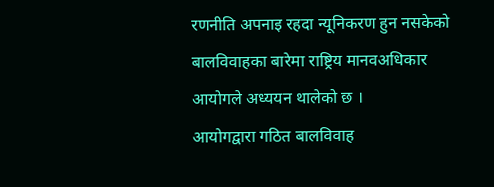रणनीति अपनाइ रहदा न्यूनिकरण हुन नसकेको बालविवाहका बारेमा राष्ट्रिय मानवअधिकार आयोगले अध्ययन थालेको छ ।
आयोगद्वारा गठित बालविवाह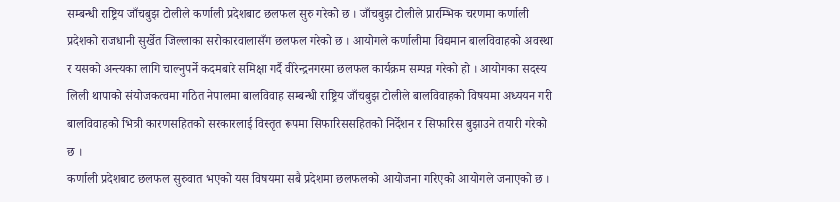सम्बन्धी राष्ट्रिय जाँचबुझ टोलीले कर्णाली प्रदेशबाट छलफल सुरु गरेको छ । जाँचबुझ टोलीले प्रारम्भिक चरणमा कर्णाली प्रदेशको राजधानी सुर्खेत जिल्लाका सरोकारवालासँग छलफल गरेको छ । आयोगले कर्णालीमा विद्यमान बालविवाहको अवस्था र यसको अन्त्यका लागि चाल्नुपर्ने कदमबारे समिक्षा गर्दै वीरेन्द्रनगरमा छलफल कार्यक्रम सम्पन्न गरेको हो । आयोगका सदस्य लिली थापाको संयोजकत्वमा गठित नेपालमा बालविवाह सम्बन्धी राष्ट्रिय जाँचबुझ टोलीले बालविवाहको विषयमा अध्ययन गरी बालविवाहको भित्री कारणसहितको सरकारलाई विस्तृत रूपमा सिफारिससहितको निर्देशन र सिफारिस बुझाउने तयारी गरेको छ ।
कर्णाली प्रदेशबाट छलफल सुरुवात भएको यस विषयमा सबै प्रदेशमा छलफलको आयोजना गरिएको आयोगले जनाएको छ ।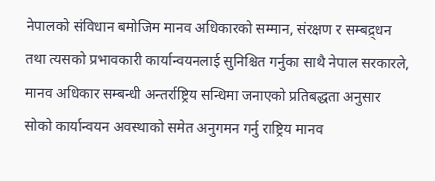नेपालको संविधान बमोजिम मानव अधिकारको सम्मान, संरक्षण र सम्बद्र्धन तथा त्यसको प्रभावकारी कार्यान्वयनलाई सुनिश्चित गर्नुका साथै नेपाल सरकारले, मानव अधिकार सम्बन्धी अन्तर्राष्ट्रिय सन्धिमा जनाएको प्रतिबद्धता अनुसार सोको कार्यान्वयन अवस्थाको समेत अनुगमन गर्नु राष्ट्रिय मानव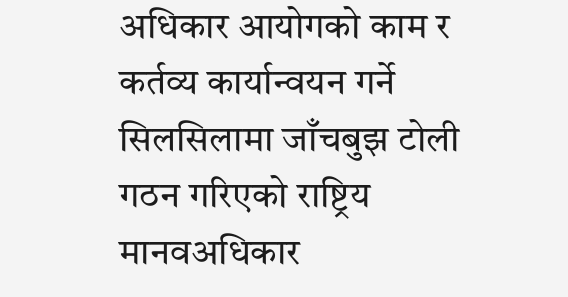अधिकार आयोगको काम र कर्तव्य कार्यान्वयन गर्ने सिलसिलामा जाँचबुझ टोली गठन गरिएको राष्ट्रिय मानवअधिकार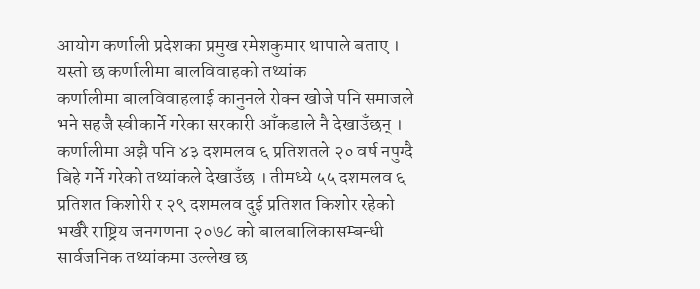आयोग कर्णाली प्रदेशका प्रमुख रमेशकुमार थापाले बताए ।
यस्तो छ कर्णालीमा बालविवाहको तथ्यांक
कर्णालीमा बालविवाहलाई कानुनले रोक्न खोजे पनि समाजले भने सहजै स्वीकार्ने गरेका सरकारी आँकडाले नै देखाउँछन् । कर्णालीमा अझै पनि ४३ दशमलव ६ प्रतिशतले २० वर्ष नपुग्दै बिहे गर्ने गरेको तथ्यांकले देखाउँछ । तीमध्ये ५५ दशमलव ६ प्रतिशत किशोरी र २९ दशमलव दुई प्रतिशत किशोर रहेको भर्खरै राष्ट्रिय जनगणना २०७८ को बालबालिकासम्बन्धी सार्वजनिक तथ्यांकमा उल्लेख छ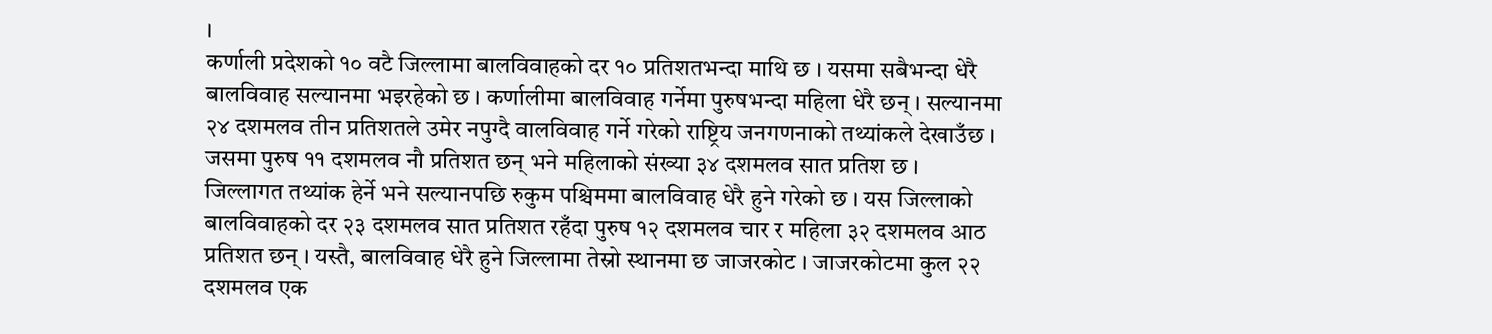।
कर्णाली प्रदेशको १० वटै जिल्लामा बालविवाहको दर १० प्रतिशतभन्दा माथि छ । यसमा सबैभन्दा धेरै बालविवाह सल्यानमा भइरहेको छ । कर्णालीमा बालविवाह गर्नेमा पुरुषभन्दा महिला धेरै छन् । सल्यानमा २४ दशमलव तीन प्रतिशतले उमेर नपुग्दै वालविवाह गर्ने गरेको राष्ट्रिय जनगणनाको तथ्यांकले देखाउँछ । जसमा पुरुष ११ दशमलव नौ प्रतिशत छन् भने महिलाको संख्या ३४ दशमलव सात प्रतिश छ ।
जिल्लागत तथ्यांक हेर्ने भने सल्यानपछि रुकुम पश्चिममा बालविवाह धेरै हुने गरेको छ । यस जिल्लाको बालविवाहको दर २३ दशमलव सात प्रतिशत रहँदा पुरुष १२ दशमलव चार र महिला ३२ दशमलव आठ प्रतिशत छन् । यस्तै, बालविवाह धेरै हुने जिल्लामा तेस्रो स्थानमा छ जाजरकोट । जाजरकोटमा कुल २२ दशमलव एक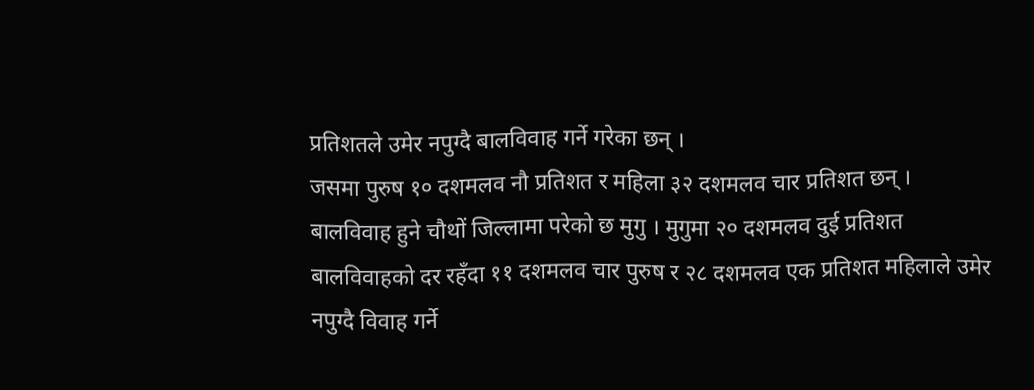प्रतिशतले उमेर नपुग्दै बालविवाह गर्ने गरेका छन् ।
जसमा पुरुष १० दशमलव नौ प्रतिशत र महिला ३२ दशमलव चार प्रतिशत छन् । बालविवाह हुने चौथों जिल्लामा परेको छ मुगु । मुगुमा २० दशमलव दुई प्रतिशत बालविवाहको दर रहँदा ११ दशमलव चार पुरुष र २८ दशमलव एक प्रतिशत महिलाले उमेर नपुग्दै विवाह गर्ने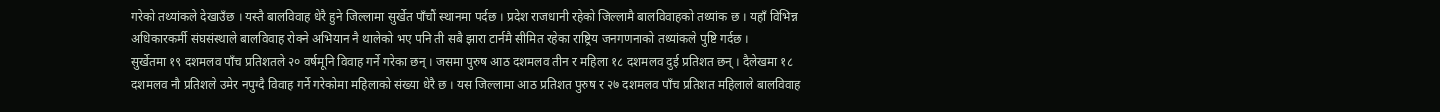गरेको तथ्यांकले देखाउँछ । यस्तै बालविवाह धेरै हुने जिल्लामा सुर्खेत पाँचौं स्थानमा पर्दछ । प्रदेश राजधानी रहेको जिल्लामै बालविवाहको तथ्यांक छ । यहाँ विभिन्न अधिकारकर्मी संघसंस्थाले बालविवाह रोक्ने अभियान नै थालेको भए पनि ती सबै झारा टार्नमै सीमित रहेका राष्ट्रिय जनगणनाको तथ्यांकले पुष्टि गर्दछ ।
सुर्खेतमा १९ दशमलव पाँच प्रतिशतले २० वर्षमूनि विवाह गर्ने गरेका छन् । जसमा पुरुष आठ दशमलव तीन र महिला १८ दशमलव दुई प्रतिशत छन् । दैलेखमा १८ दशमलव नौ प्रतिशले उमेर नपुग्दै विवाह गर्ने गरेकोमा महिलाको संख्या धेरै छ । यस जिल्लामा आठ प्रतिशत पुरुष र २७ दशमलव पाँच प्रतिशत महिलाले बालविवाह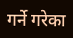गर्ने गरेका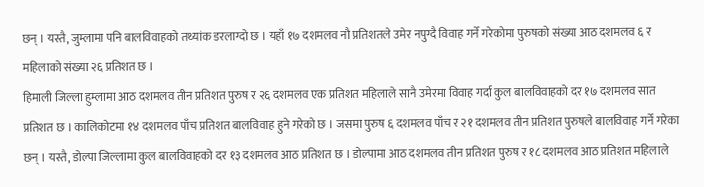छन् । यस्तै, जुम्लामा पनि बालविवाहको तथ्यांक डरलाग्दो छ । यहाँ १७ दशमलव नौ प्रतिशतले उमेर नपुग्दै विवाह गर्ने गरेकोमा पुरुषको संख्या आठ दशमलव ६ र महिलाको संख्या २६ प्रतिशत छ ।
हिमाली जिल्ला हुम्लामा आठ दशमलव तीन प्रतिशत पुरुष र २६ दशमलव एक प्रतिशत महिलाले सानै उमेरमा विवाह गर्दा कुल बालविवाहको दर १७ दशमलव सात प्रतिशत छ । कालिकोटमा १४ दशमलव पाँच प्रतिशत बालविवाह हुने गरेको छ । जसमा पुरुष ६ दशमलव पाँच र २१ दशमलव तीन प्रतिशत पुरुषले बालविवाह गर्ने गरेका छन् । यस्तै, डोल्पा जिल्लामा कुल बालविवाहको दर १३ दशमलव आठ प्रतिशत छ । डोल्पामा आठ दशमलव तीन प्रतिशत पुरुष र १८ दशमलव आठ प्रतिशत महिलाले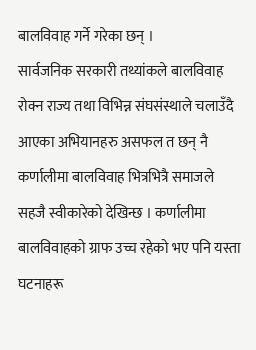बालविवाह गर्ने गरेका छन् ।
सार्वजनिक सरकारी तथ्यांकले बालविवाह रोक्न राज्य तथा विभिन्न संघसंस्थाले चलाउँदै आएका अभियानहरु असफल त छन् नै कर्णालीमा बालविवाह भित्रभित्रै समाजले सहजै स्वीकारेको देखिन्छ । कर्णालीमा बालविवाहको ग्राफ उच्च रहेको भए पनि यस्ता घटनाहरू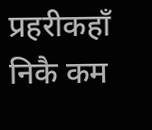प्रहरीकहाँ निकै कम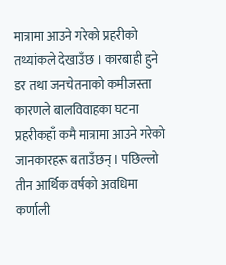मात्रामा आउने गरेको प्रहरीको तथ्यांकले देखाउँछ । कारबाही हुने डर तथा जनचेतनाको कमीजस्ता कारणले बालविवाहका घटना प्रहरीकहाँ कमै मात्रामा आउने गरेको जानकारहरू बताउँछन् । पछिल्लो तीन आर्थिक वर्षको अवधिमा कर्णाली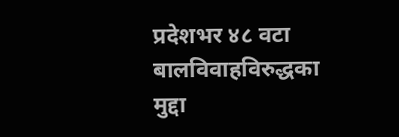प्रदेशभर ४८ वटा बालविवाहविरुद्धका मुद्दा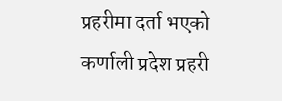प्रहरीमा दर्ता भएको कर्णाली प्रदेश प्रहरी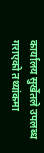कार्यालय सुर्खेतले उपलब्ध गराएको तथ्यांकमा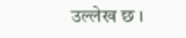उल्लेख छ ।